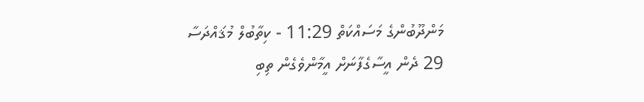މަންދޫބުންގެ މަސައްކަތް 11:29 - ކިތާބުލް މުޤައްދަސާ
29 ދެން އީސާގެފާނަށް އީމާންވެގެން ތިބި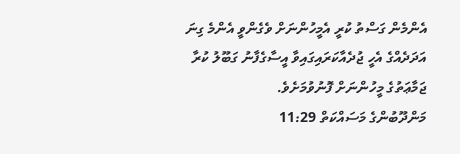އެންމެން ގަސްތު ކުރީ އެމީހުންނަށް ވެގެންވީ އެންމެ ގިނަ އަދަދެއްގެ އެހީ ޖުދެއާކަރައިގައިވާ އީސާގެފާނު ގަބޫލު ކުރާ ޖަމާޢަތުގެ މީހުންނަށް ފޮނުވުމަށެވެ.
މަންދޫބުންގެ މަސައްކަތް 11:29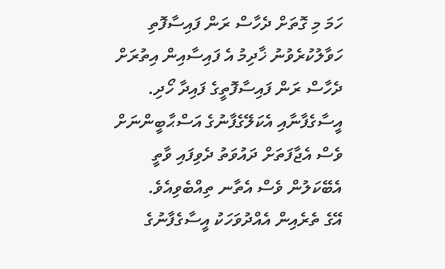ހަމަ މި ގޮތަށް ދެހާސް ރަން ފައިސާފޮތި ހަވާލުކުރެވުނު ޚާދިމު އެ ފައިސާއިން އިތުރަށް ދެހާސް ރަން ފައިސާފޮތީގެ ފައިދާ ހޯދި.
އީސާގެފާނާއި އެކަލޭގެފާނުގެ އަސްޙާބީންނަށް ވެސް އެޖާފަތަށް ދައުވަތު ދެވިފައި ވާތީ އެބޭކަލުން ވެސް އެތާނ ތިއްބެވިއެވެ.
އޭގެ ތެރެއިން އެއްދުވަހަކު އީސާގެފާނުގެ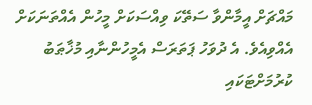މައްޗަށް އީމާންވާ ސަތޭކަ ވިއްސަކަށް މީހުން އެއްތަނަކަށް އެއްވިއެވެ. އެ ދުވަހު ޕަތަރަސް އެމީހުންނާއި މުޚާޠަބު ކުރުމަށްޓަކައި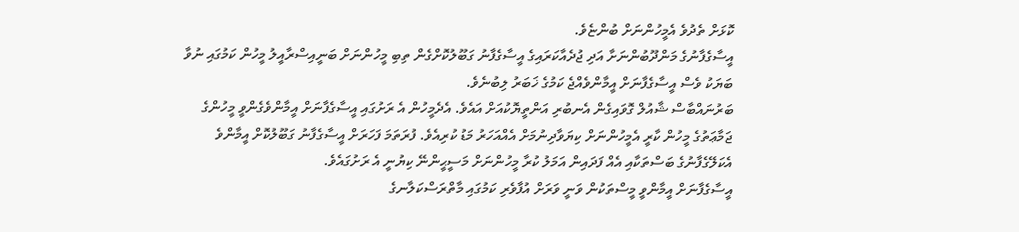ކޮޅަށް ތެދުވެ އެމީހުންނަށް ބުންޏެވެ.
އީސާގެފާނުގެ މަންދޫބުންނަށާ އަދި ޖުދެއާކަރައިގެ އީސާގެފާނު ގަބޫލުކޮށްގެން ތިބި މީހުންނަށް ބަނީއިސްރާއީލު މީހުން ކަމުގައި ނުވާ ބަޔަކު ވެސް އީސާގެފާނަށް އީމާންވެއްޖެ ކަމުގެ ޚަބަރު ލިބުނެވެ.
ބަރުނައްބާސް ޝާއުލް ގޮވައިގެން އެނބުރި އަންތީޔޮކުއަށް އައެވެ. އެދެމީހުން އެ ރަށުގައި އީސާގެފާނަށް އީމާންވެގެންވީ މީހުންގެ ޖަމާޢަތުގެ މީހުން ކާރީ އެމީހުންނަށް ކިޔަވާދިނުމަށް އެއްއަހަރު މަޑު ކުރިއެވެ. ފުރަތަމަ ފަހަރަށް އީސާގެފާނު ގަބޫލުކޮށް އީމާންވެ އެކަލޭގެފާނުގެ ބަސްތަކާއި އެއް ފަދައިން އަމަލު ކުރާ މީހުންނަށް މަސީޙީންނޭ ކިޔުނީ އެ ރަށުގައެވެ.
އީސާގެފާނަށް އީމާންވީ މީސްތަކުން ވަނީ ވަރަށް އުފާވެރި ކަމުގައި މާތްރަސްކަލާނގެ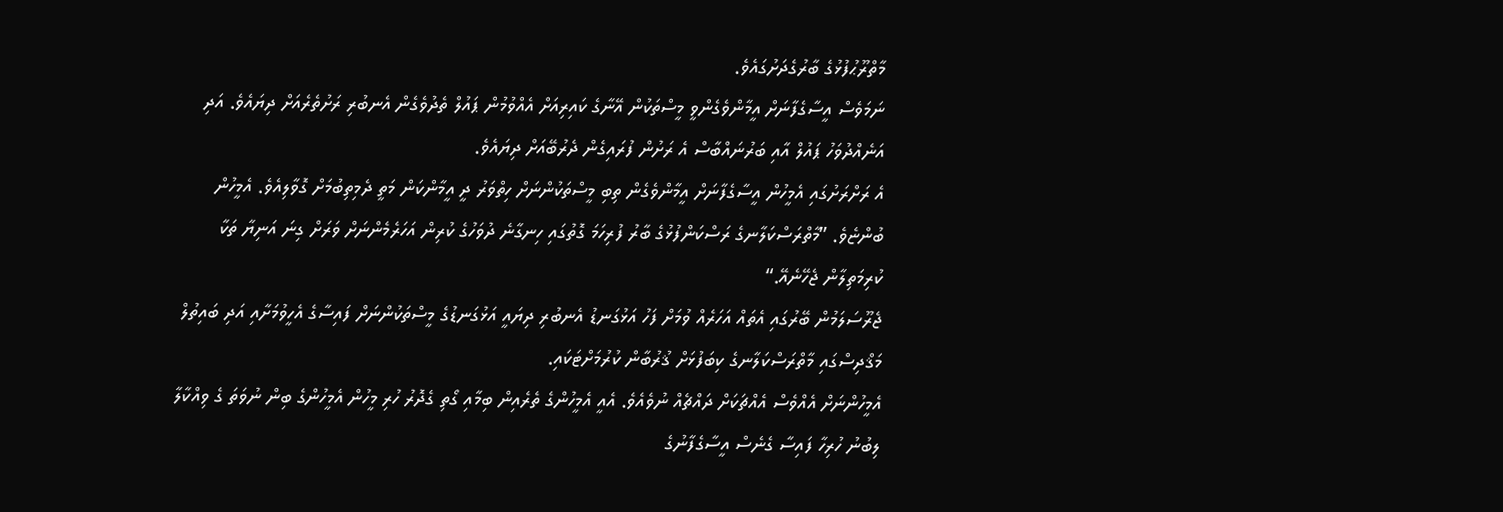މާތްރޫޙުފުޅުގެ ބާރުގެދަށުގައެވެ.
ނަމަވެސް އީސާގެފާނަށް އީމާންވެގެންވީ މީސްތަކުން އޭނާގެ ކައިރިއަށް އެއްވުމުން ޕައުލް ތެދުވެގެން އެނބުރި ރަށުތެރެއަށް ދިޔައެވެ. އަދި އަނެއްދުވަހު ޕައުލް އާއި ބަރުނައްބާސް އެ ރަށުން ފުރައިގެން ދެރުބޭއަށް ދިޔައެވެ.
އެ ރަށްރަށުގައި އެމީހުން އީސާގެފާނަށް އީމާންވެގެން ތިބި މީސްތަކުންނަށް ހިތްވަރު ދީ އީމާންކަން މަތީ ދެމިތިބުމަށް ގޮވާލިއެވެ. އެމީހުން ބުންޏެވެ. ”މާތްރަސްކަލާނގެ ރަސްކަންފުޅުގެ ބާރު ފުރިހަމަ ގޮތުގައި ހިނގާނެ ދުވަހުގެ ކުރިން އަހަރެމެންނަށް ވަރަށް ގިނަ އަނިޔާ ތަކާ ކުރިމަތިލާން ޖެހޭނެއޭ.“
ޖެރޫސަލަމުން ބޭރުގައި އެތައް އަހަރެއް ވުމަށް ފަހު އަޅުގަނޑު އެނބުރި ދިޔައީ އަޅުގަނޑުގެ މީސްތަކުންނަށް ފައިސާގެ އެހީވުމަށާއި އަދި ބައިތުލް މަޤްދިސްގައި މާތްރަސްކަލާނގެ ކިބަފުޅަށް ޤުރުބާން ކުރުމަށްޓަކައި.
އެމީހުންނަށް އެއްވެސް އެއްޗަކަށް ދައްޗެއް ނުވެއެވެ. އެއީ އެމީހުންގެ ތެރެއިން ބިމާއި ގޯތި ގެދޮރު ހުރި މީހުން އެމީހުންގެ ބިން ނުވަތަ ގެ ވިއްކާލާ ލިބުނު ހުރިހާ ފައިސާ ގެނެސް އީސާގެފާނުގެ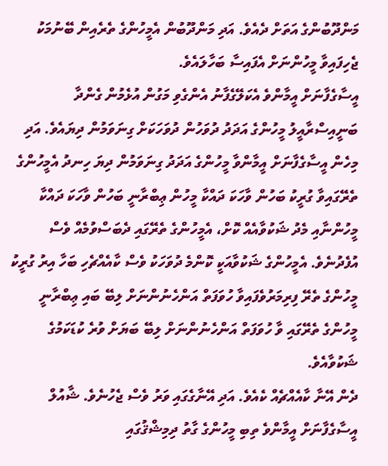މަންދޫބުންގެ އަތަށް ދެއެވެ. އަދި މަންދޫބުން އެމީހުންގެ ތެރެއިން ބޭނުމަކު ޖެހިފައިވާ މީހުންނަށް އެފައިސާ ބަހާލައެވެ.
އީސާގެފާނަށް އީމާންވެ އެކަލޭގެފާނު އެންގެވި މަގުން އުޅެމުން ގެންދާ ބަނީއިސްރާއީލު މީހުންގެ އަދަދު ދުވަހުން ދުވަހަކަށް ގިނަވަމުން ދިޔައެވެ. އަދި މިހެން އީސާގެފާނަށް އީމާންވާ މީހުންގެ އަދަދު ގިނަވަމުން ދިޔަ ހިނދު އެމީހުންގެ ތެރޭގައިވާ ގުރީކު ބަހުން ވާހަކަ ދައްކާ މީހުން ޢިބްރާނީ ބަހުން ވާހަކަ ދައްކާ މީހުންނާއި މެދު ޝަކުވާއެއް ކޮށް، އެމީހުންގެ ތެރޭގައި ދެބަސްވުމެއް ވެސް އުފެދުނެވެ. އެމީހުންގެ ޝަކުވާއަކީ ކޮންމެ ދުވަހަކު ވެސް ކާއެއްޗެހި ބަހާ އިރު ގުރީކު މީހުންގެ ތެރޭ ފިރިމަރުވެފައިވާ ހުވަފަތް އަންހެނުންނަށް ލިބޭ ބައި ޢިބްރާނީ މީހުންގެ ތެރޭގައި ވާ ހުވަފަތް އަންހެނުންނަށް ލިބޭ ބަޔަށް ވުރެ ކުޑަކަމުގެ ޝަކުވާއެވެ.
ދެން އޭނާ ކާއެއްޗެއް ކެއެވެ. އަދި އޭނާގެގައި ވަރު ވެސް ޖެހުނެވެ. ޝާއުލް އީސާގެފާނަށް އީމާންވެ ތިބި މީހުންގެ ގާތު ދިމިޝްޤުގައި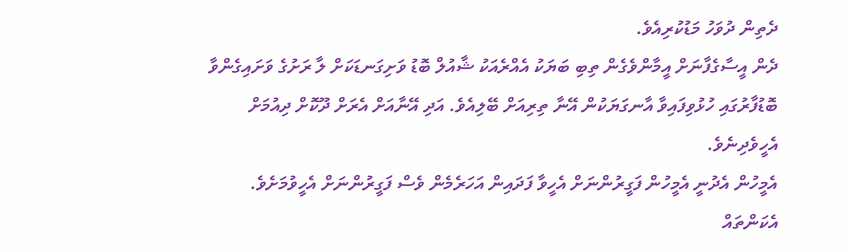ދެތިން ދުވަހު މަޑުކުރިއެވެ.
ދެން އީސާގެފާނަށް އީމާންވެގެން ތިބި ބަޔަކު އެއްރެއަކު ޝާއުލް ބޮޑު ވަށިގަނޑަކަށް ލާ ރަށުގެ ވަށައިގެންވާ ބޮޑުފާރުގައި ހުޅުވިފައިވާ އާނގަޔަކުން އޭނާ ތިރިއަށް ބޭލިއެވެ. އަދި އޭނާއަށް އެރަށް ދޫކޮށް ދިއުމަށް އެހީވެދިނެވެ.
އެމީހުން އެދުނީ އެމީހުން ފަގީރުންނަށް އެހީވާ ފަދައިން އަހަރެމެން ވެސް ފަގީރުންނަށް އެހީވުމަށެވެ. އެކަންތައް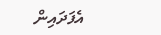އެފަދައިން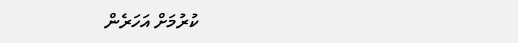ކުރުމަށް އަހަރެން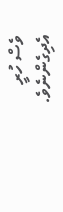ވެސް ހުރީ އެދިގެންނެވެ.